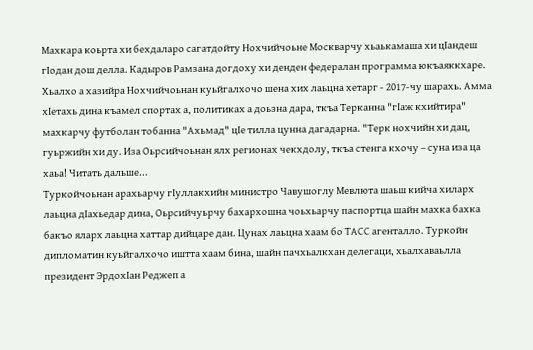Махкара коьрта хи бехдаларо сагатдойту Нохчийчоьне Москварчу хьаькамаша хи цIандеш гIодан дош делла. Кадыров Рамзана догдоху хи денден федералан программа юкъаяккхаре. Хьалхо а хазийра Нохчийчоьнан куьйгалхочо шена хих лаьцна хетарг - 2017-чу шарахь. Амма хIетахь дина къамел спортах а, политиках а доьзна дара, ткъа Терканна "гIаж кхийтира" махкарчу футболан тобанна "Ахьмад" цIе тилла цунна дагадарна. "Терк нохчийн хи дац, гуьржийн хи ду. Иза Оьрсийчоьнан ялх регионах чекхдолу, ткъа стенга кхочу – суна иза ца хаьа! Читать дальше...
Туркойчоьнан арахьарчу гIуллакхийн министро Чавушоглу Мевлюта шаьш кийча хиларх лаьцна дIахьедар дина, Оьрсийчуьрчу бахархошна чоьхьарчу паспортца шайн махка бахка бакъо яларх лаьцна хаттар дийцаре дан. Цунах лаьцна хаам бо ТАСС агенталло. Туркойн дипломатин куьйгалхочо иштта хаам бина, шайн пачхьалкхан делегаци, хьалхаваьлла президент ЭрдохIан Реджеп а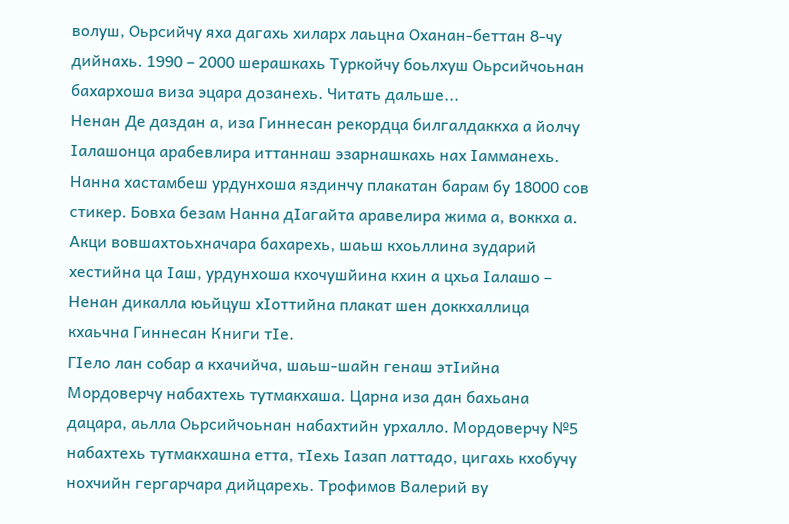волуш, Оьрсийчу яха дагахь хиларх лаьцна Оханан-беттан 8-чу дийнахь. 1990 – 2000 шерашкахь Туркойчу боьлхуш Оьрсийчоьнан бахархоша виза эцара дозанехь. Читать дальше...
Ненан Де даздан а, иза Гиннесан рекордца билгалдаккха а йолчу Iалашонца арабевлира иттаннаш эзарнашкахь нах Iамманехь. Нанна хастамбеш урдунхоша яздинчу плакатан барам бу 18000 сов стикер. Бовха безам Нанна дIагайта аравелира жима а, воккха а. Акци вовшахтоьхначара бахарехь, шаьш кхоьллина зударий хестийна ца Iаш, урдунхоша кхочушйина кхин а цхьа Iалашо – Ненан дикалла юьйцуш хIоттийна плакат шен доккхаллица кхаьчна Гиннесан Книги тIе.
ГIело лан собар а кхачийча, шаьш-шайн генаш этIийна Мордоверчу набахтехь тутмакхаша. Царна иза дан бахьана дацара, аьлла Оьрсийчоьнан набахтийн урхалло. Мордоверчу №5 набахтехь тутмакхашна етта, тIехь Iазап латтадо, цигахь кхобучу нохчийн гергарчара дийцарехь. Трофимов Валерий ву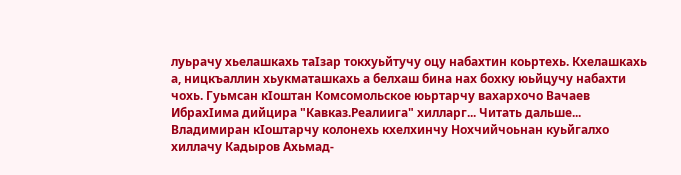луьрачу хьелашкахь таIзар токхуьйтучу оцу набахтин коьртехь. Кхелашкахь а, ницкъаллин хьукматашкахь а белхаш бина нах бохку юьйцучу набахти чохь. Гуьмсан кIоштан Комсомольское юьртарчу вахархочо Вачаев ИбрахIима дийцира "Кавказ.Реалиига" хилларг... Читать дальше...
Владимиран кIоштарчу колонехь кхелхинчу Нохчийчоьнан куьйгалхо хиллачу Кадыров Ахьмад-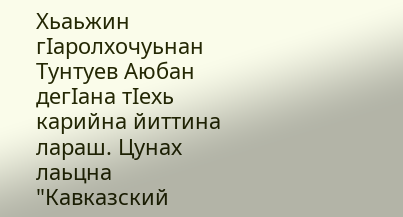Хьаьжин гIаролхочуьнан Тунтуев Аюбан дегIана тIехь карийна йиттина лараш. Цунах лаьцна "Кавказский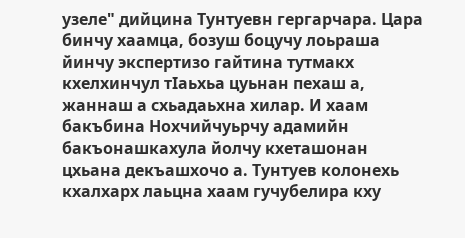узеле" дийцина Тунтуевн гергарчара. Цара бинчу хаамца, бозуш боцучу лоьраша йинчу экспертизо гайтина тутмакх кхелхинчул тIаьхьа цуьнан пехаш а, жаннаш а схьадаьхна хилар. И хаам бакъбина Нохчийчуьрчу адамийн бакъонашкахула йолчу кхеташонан цхьана декъашхочо а. Тунтуев колонехь кхалхарх лаьцна хаам гучубелира кху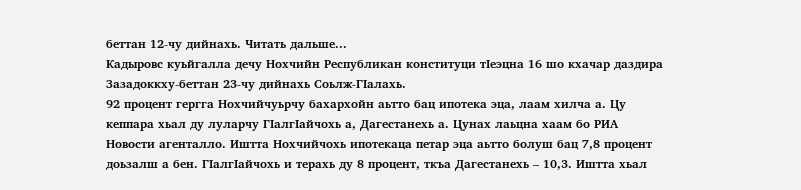беттан 12-чу дийнахь. Читать дальше...
Кадыровс куьйгалла дечу Нохчийн Республикан конституци тIеэцна 16 шо кхачар даздира Зазадоккху-беттан 23-чу дийнахь Соьлж-ГIалахь.
92 процент гергга Нохчийчуьрчу бахархойн аьтто бац ипотека эца, лаам хилча а. Цу кеппара хьал ду луларчу ГIалгIайчохь а, Дагестанехь а. Цунах лаьцна хаам бо РИА Новости агенталло. Иштта Нохчийчохь ипотекаца петар эца аьтто болуш бац 7,8 процент доьзалш а бен. ГIалгIайчохь и терахь ду 8 процент, ткъа Дагестанехь – 10,3. Иштта хьал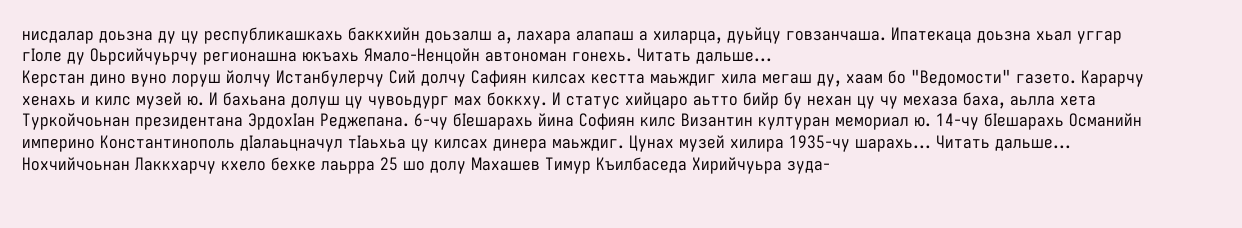нисдалар доьзна ду цу республикашкахь баккхийн доьзалш а, лахара алапаш а хиларца, дуьйцу говзанчаша. Ипатекаца доьзна хьал уггар гIоле ду Оьрсийчуьрчу регионашна юкъахь Ямало-Ненцойн автономан гонехь. Читать дальше...
Керстан дино вуно лоруш йолчу Истанбулерчу Сий долчу Сафиян килсах кестта маьждиг хила мегаш ду, хаам бо "Ведомости" газето. Карарчу хенахь и килс музей ю. И бахьана долуш цу чувоьдург мах боккху. И статус хийцаро аьтто бийр бу нехан цу чу мехаза баха, аьлла хета Туркойчоьнан президентана ЭрдохIан Реджепана. 6-чу бIешарахь йина Софиян килс Византин културан мемориал ю. 14-чу бIешарахь Османийн империно Константинополь дIалаьцначул тIаьхьа цу килсах динера маьждиг. Цунах музей хилира 1935-чу шарахь... Читать дальше...
Нохчийчоьнан Лаккхарчу кхело бехке лаьрра 25 шо долу Махашев Тимур Къилбаседа Хирийчуьра зуда-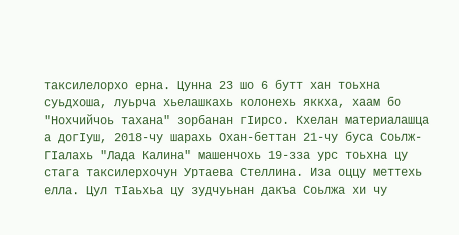таксилелорхо ерна. Цунна 23 шо 6 бутт хан тоьхна суьдхоша, луьрча хьелашкахь колонехь яккха, хаам бо "Нохчийчоь тахана" зорбанан гIирсо. Кхелан материалашца а догIуш, 2018-чу шарахь Охан-беттан 21-чу буса Соьлж-ГIалахь "Лада Калина" машенчохь 19-зза урс тоьхна цу стага таксилерхочун Уртаева Стеллина. Иза оццу меттехь елла. Цул тIаьхьа цу зудчуьнан дакъа Соьлжа хи чу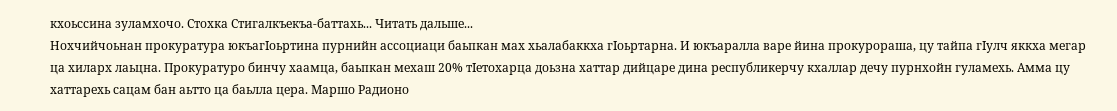кхоьссина зуламхочо. Стохка Стигалкъекъа-баттахь... Читать дальше...
Нохчийчоьнан прокуратура юкъагIоьртина пурнийн ассоциаци баьпкан мах хьалабаккха гIоьртарна. И юкъаралла варе йина прокурораша, цу тайпа гIулч яккха мегар ца хиларх лаьцна. Прокуратуро бинчу хаамца, баьпкан мехаш 20% тIетохарца доьзна хаттар дийцаре дина республикерчу кхаллар дечу пурнхойн гуламехь. Амма цу хаттарехь сацам бан аьтто ца баьлла цера. Маршо Радионо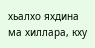хьалхо яхдина ма хиллара, кху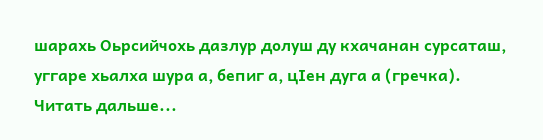шарахь Оьрсийчохь дазлур долуш ду кхачанан сурсаташ, уггаре хьалха шура а, бепиг а, цIен дуга а (гречка). Читать дальше...